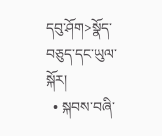དབུ་ཤོག>སྣོད་བཅུད་དང་ཡུལ་སྐོར།
  • སྐབས་བཞི་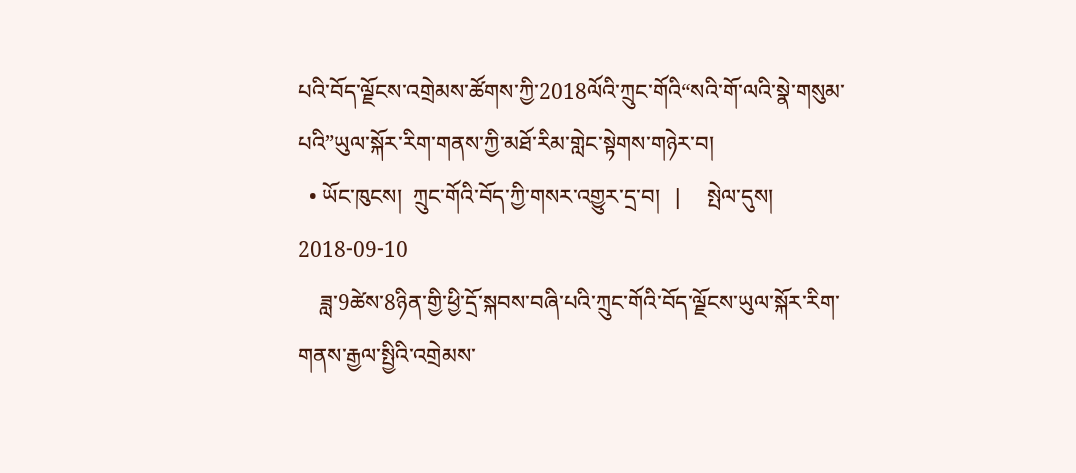པའི་བོད་ལྗོངས་འགྲེམས་ཚོགས་ཀྱི་2018ལོའི་ཀྲུང་གོའི“སའི་གོ་ལའི་སྣེ་གསུམ་པའི”ཡུལ་སྐོར་རིག་གནས་ཀྱི་མཐོ་རིམ་གླེང་སྟེགས་གཉེར་བ།
  • ཡོང་ཁུངས།  ཀྲུང་གོའི་བོད་ཀྱི་གསར་འགྱུར་དྲ་བ།   |     སྤེལ་དུས།  2018-09-10
    ཟླ་9ཚེས་8ཉིན་གྱི་ཕྱི་དྲོ་སྐབས་བཞི་པའི་ཀྲུང་གོའི་བོད་ལྗོངས་ཡུལ་སྐོར་རིག་གནས་རྒྱལ་སྤྱིའི་འགྲེམས་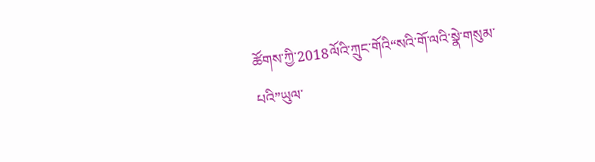ཚོགས་ཀྱི་2018ལོའི་ཀྲུང་གོའི“སའི་གོ་ལའི་སྣེ་གསུམ་པའི”ཡུལ་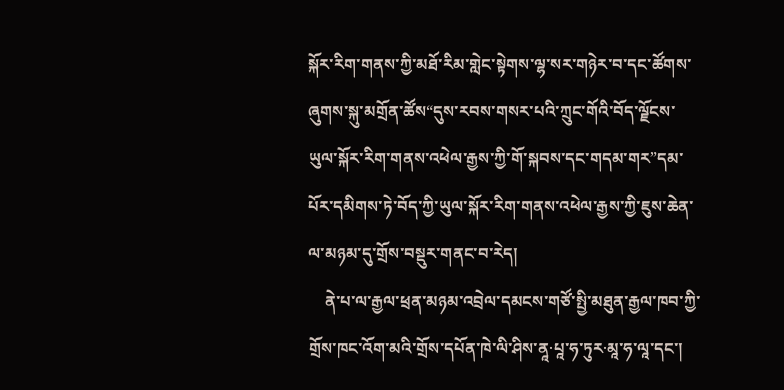སྐོར་རིག་གནས་ཀྱི་མཐོ་རིམ་གླེང་སྟེགས་ལྷ་སར་གཉེར་བ་དང་ཚོགས་ཞུགས་སྐུ་མགྲོན་ཚོས“དུས་རབས་གསར་པའི་ཀྲུང་གོའི་བོད་ལྗོངས་ཡུལ་སྐོར་རིག་གནས་འཕེལ་རྒྱས་ཀྱི་གོ་སྐབས་དང་གདམ་གར”དམ་པོར་དམིགས་ཏེ་བོད་ཀྱི་ཡུལ་སྐོར་རིག་གནས་འཕེལ་རྒྱས་ཀྱི་ཇུས་ཆེན་ལ་མཉམ་དུ་གྲོས་བསྡུར་གནང་བ་རེད།
    ནེ་པ་ལ་རྒྱལ་ཕྲན་མཉམ་འབྲེལ་དམངས་གཙོ་སྤྱི་མཐུན་རྒྱལ་ཁབ་ཀྱི་གྲོས་ཁང་འོག་མའི་གྲོས་དཔོན་ཁེ་ལི་ཤིས་ནཱ·པཱ་ཧ་ཏུར·མཱ་ཧ་ལཱ་དང་།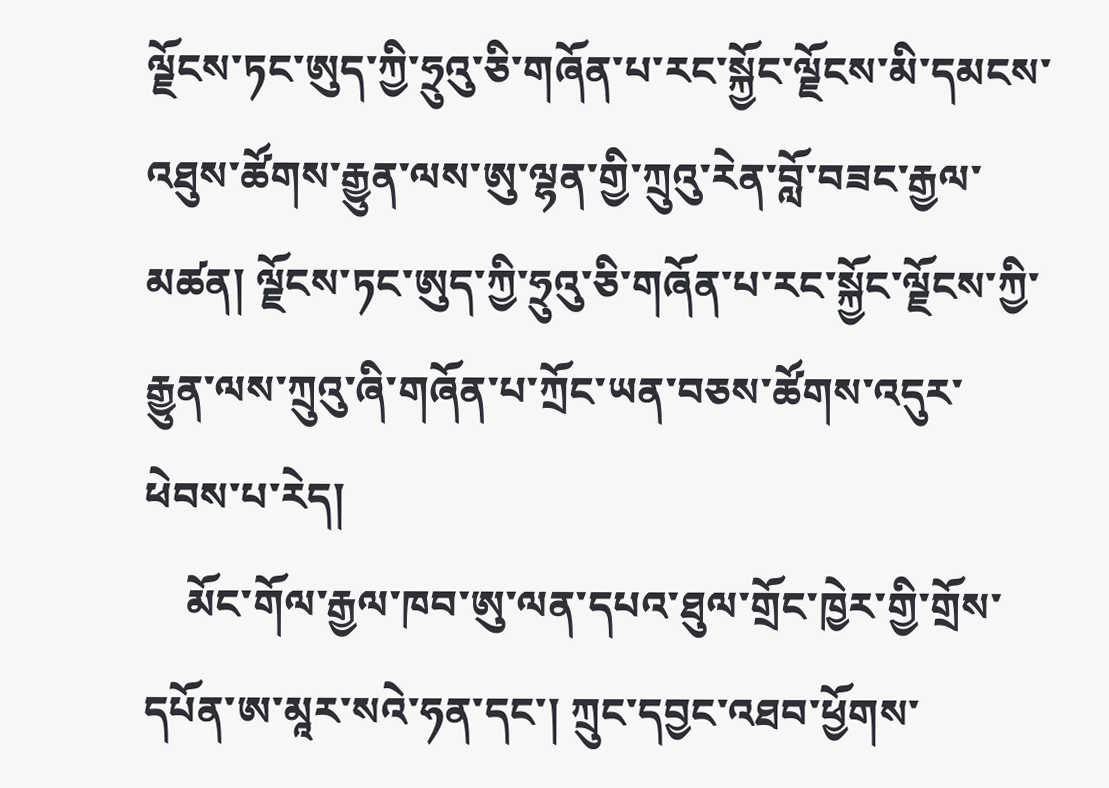ལྗོངས་ཏང་ཨུད་ཀྱི་ཧྲུའུ་ཅི་གཞོན་པ་རང་སྐྱོང་ལྗོངས་མི་དམངས་འཐུས་ཚོགས་རྒྱུན་ལས་ཨུ་ལྷན་གྱི་ཀྲུའུ་རེན་བློ་བཟང་རྒྱལ་མཚན། ལྗོངས་ཏང་ཨུད་ཀྱི་ཧྲུའུ་ཅི་གཞོན་པ་རང་སྐྱོང་ལྗོངས་ཀྱི་རྒྱུན་ལས་ཀྲུའུ་ཞི་གཞོན་པ་ཀྲོང་ཡན་བཅས་ཚོགས་འདུར་ཕེབས་པ་རེད།
    མོང་གོལ་རྒྱལ་ཁབ་ཨུ་ལན་དཔའ་ཐུལ་གྲོང་ཁྱེར་གྱི་གྲོས་དཔོན་ཨ་མཱར་སའེ་ཧན་དང་། ཀྲུང་དབྱང་འཐབ་ཕྱོགས་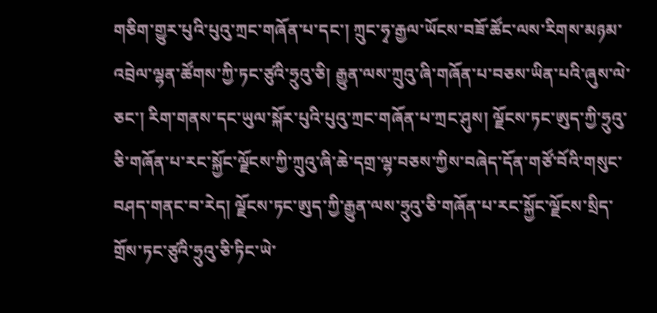གཅིག་གྱུར་པུའི་པུའུ་ཀྲང་གཞོན་པ་དང་། ཀྲུང་ཧྭ་རྒྱལ་ཡོངས་བཟོ་ཚོང་ལས་རིགས་མཉམ་འབྲེལ་ལྷན་ཚོགས་ཀྱི་ཏང་ཙུའི་ཧྲུའུ་ཅི། རྒྱུན་ལས་ཀྲུའུ་ཞི་གཞོན་པ་བཅས་ཡིན་པའི་ཞུས་ལེ་ཅང་། རིག་གནས་དང་ཡུལ་སྐོར་པུའི་པུའུ་ཀྲང་གཞོན་པ་ཀྲང་ཤུས། ལྗོངས་ཏང་ཨུད་ཀྱི་ཧྲུའུ་ཅི་གཞོན་པ་རང་སྐྱོང་ལྗོངས་ཀྱི་ཀྲུའུ་ཞི་ཆེ་དགྲ་ལྷ་བཅས་ཀྱིས་བཞེད་དོན་གཙོ་བོའི་གསུང་བཤད་གནང་བ་རེད། ལྗོངས་ཏང་ཨུད་ཀྱི་རྒྱུན་ལས་ཧྲུའུ་ཅི་གཞོན་པ་རང་སྐྱོང་ལྗོངས་སྲིད་གྲོས་ཏང་ཙུའི་ཧྲུའུ་ཅི་ཏིང་ཡེ་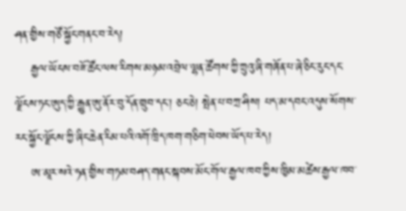ཤན་གྱིས་གཙོ་སྐྱོང་གནང་བ་རེད།
    རྒྱལ་ཡོངས་བཟོ་ཚོང་ལས་རིགས་མཉམ་འབྲེལ་ལྷན་ཚོགས་ཀྱི་ཀྲུའུ་ཞི་གཞོན་པ་ཞེ་ཅིང་རུང་དང་ལྗོངས་ཏང་ཨུད་ཀྱི་རྒྱུན་ཨུ་ནོར་བུ་དོན་གྲུབ་དང་། ཅང་ཅེ། སྤེན་པ་བཀྲ་ཤིས། པད་མ་དབང་འདུས་སོགས་རང་སྐྱོང་ལྗོངས་ཀྱི་ཞིང་ཆེན་རིམ་པའི་འགོ་ཁྲིད་ཁག་གཅིག་ཕེབས་ཡོད་པ་རེད།
    ཨ་མཱར་སའེ་ཧན་གྱིས་གཏམ་བཤད་གནང་སྐབས་མོང་གོལ་རྒྱལ་ཁབ་ཀྱིས་ཁྱིམ་མཚེས་རྒྱལ་ཁབ་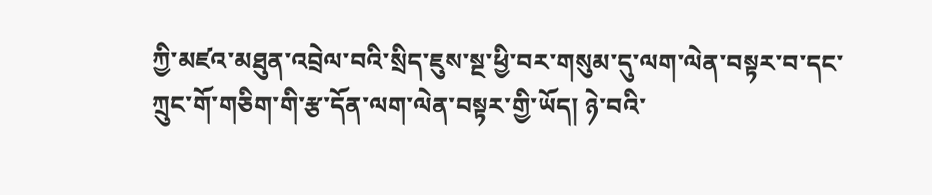ཀྱི་མཛའ་མཐུན་འབྲེལ་བའི་སྲིད་ཇུས་སྔ་ཕྱི་བར་གསུམ་དུ་ལག་ལེན་བསྟར་བ་དང་ཀྲུང་གོ་གཅིག་གི་རྩ་དོན་ལག་ལེན་བསྟར་གྱི་ཡོད། ཉེ་བའི་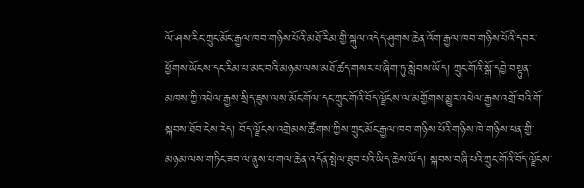ལོ་ཤས་རིང་ཀྲུང་མོང་རྒྱལ་ཁབ་གཉིས་པོའི་མཐོ་རིམ་གྱི་སྐུལ་འདེད་ཤུགས་ཆེན་འོག་རྒྱལ་ཁབ་གཉིས་པོའི་དབར་ཕྱོགས་ཡོངས་དང་རིམ་པ་མང་བའི་མཉམ་ལས་མཐོ་ཚད་གསར་པ་ཞིག་ཏུ་སླེབས་ཡོད། ཀྲུང་གོའི་སྒོ་དབྱེ་བསྟུན་མཁས་ཀྱི་འཕེལ་རྒྱས་སྲིད་ཇུས་ལས་མོང་གོལ་དང་ཀྲུང་གོའི་བོད་ལྗོངས་ལ་མགྱོགས་མྱུར་འཕེལ་རྒྱས་འགྲོ་བའི་གོ་སྐབས་ཐོབ་ངེས་རེད། བོད་ལྗོངས་འགྲེམས་ཚོགས་ཀྱིས་ཀྲུང་མོང་རྒྱལ་ཁབ་གཉིས་པོའི་གཉིས་ཁེ་གཉིས་ཕན་གྱི་མཉམ་ལས་གཏིང་ཟབ་ལ་ནུས་པ་གལ་ཆེན་འདོན་སྤེལ་ཐུབ་པའི་ཡིད་ཆེས་ཡོད། སྐབས་བཞི་པའི་ཀྲུང་གོའི་བོད་ལྗོངས་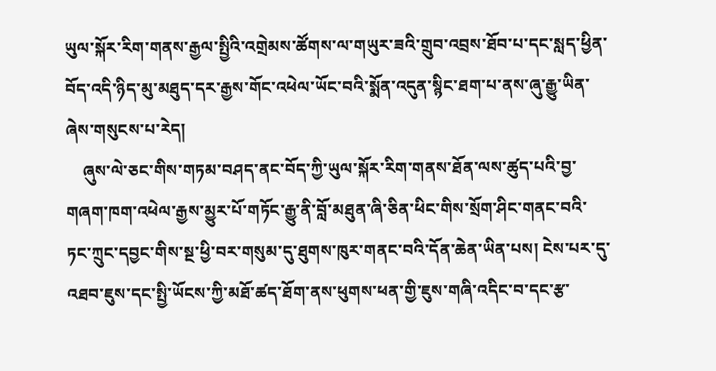ཡུལ་སྐོར་རིག་གནས་རྒྱལ་སྤྱིའི་འགྲེམས་ཚོགས་ལ་གཡུར་ཟའི་གྲུབ་འབྲས་ཐོབ་པ་དང་སླད་ཕྱིན་བོད་འདི་ཉིད་མུ་མཐུད་དར་རྒྱས་གོང་འཕེལ་ཡོང་བའི་སྨོན་འདུན་སྙིང་ཐག་པ་ནས་ཞུ་རྒྱུ་ཡིན་ཞེས་གསུངས་པ་རེད།
    ཞུས་ལེ་ཅང་གིས་གཏམ་བཤད་ནང་བོད་ཀྱི་ཡུལ་སྐོར་རིག་གནས་ཐོན་ལས་ཚུད་པའི་བྱ་གཞག་ཁག་འཕེལ་རྒྱས་མྱུར་པོ་གཏོང་རྒྱུ་ནི་བློ་མཐུན་ཞི་ཅིན་ཕིང་གིས་སྲོག་ཤིང་གནང་བའི་ཏང་ཀྲུང་དབྱང་གིས་སྔ་ཕྱི་བར་གསུམ་དུ་ཐུགས་ཁུར་གནང་བའི་དོན་ཆེན་ཡིན་པས། ངེས་པར་དུ་འཐབ་ཇུས་དང་སྤྱི་ཡོངས་ཀྱི་མཐོ་ཚད་ཐོག་ནས་ཕུགས་ཕན་གྱི་ཇུས་གཞི་འདིང་བ་དང་རྩ་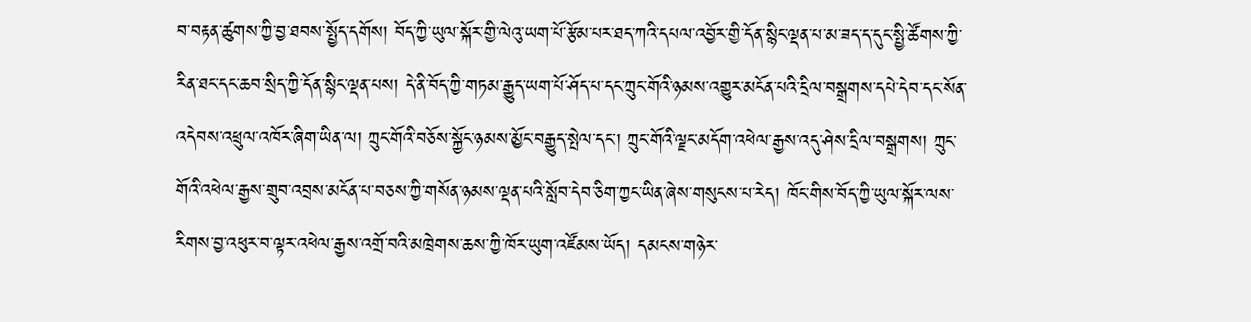བ་བརྟན་ཚུགས་ཀྱི་བྱ་ཐབས་སྤྱོད་དགོས། བོད་ཀྱི་ཡུལ་སྐོར་གྱི་ལེའུ་ཡག་པོ་རྩོམ་པར་ཐད་ཀའི་དཔལ་འབྱོར་གྱི་དོན་སྙིང་ལྡན་པ་མ་ཟད་ད་དུང་སྤྱི་ཚོགས་ཀྱི་རིན་ཐང་དང་ཆབ་སྲིད་ཀྱི་དོན་སྙིང་ལྡན་པས། དེ་ནི་བོད་ཀྱི་གཏམ་རྒྱུད་ཡག་པོ་ཤོད་པ་དང་ཀྲུང་གོའི་ཉམས་འགྱུར་མངོན་པའི་དྲིལ་བསྒྲགས་དཔེ་དེབ་དང་སོན་འདེབས་འཕྲུལ་འཁོར་ཞིག་ཡིན་ལ། ཀྲུང་གོའི་བཅོས་སྐྱོང་ཉམས་མྱོང་བརྒྱུད་སྤེལ་དང་། ཀྲུང་གོའི་ལྗང་མདོག་འཕེལ་རྒྱས་འདུ་ཤེས་དྲིལ་བསྒྲགས། ཀྲུང་གོའི་འཕེལ་རྒྱས་གྲུབ་འབྲས་མངོན་པ་བཅས་ཀྱི་གསོན་ཉམས་ལྡན་པའི་སློབ་དེབ་ཅིག་ཀྱང་ཡིན་ཞེས་གསུངས་པ་རེད། ཁོང་གིས་བོད་ཀྱི་ཡུལ་སྐོར་ལས་རིགས་བྱ་འཕུར་བ་ལྟར་འཕེལ་རྒྱས་འགྲོ་བའི་མཁྲེགས་ཆས་ཀྱི་ཁོར་ཡུག་འཛོམས་ཡོད། དམངས་གཉེར་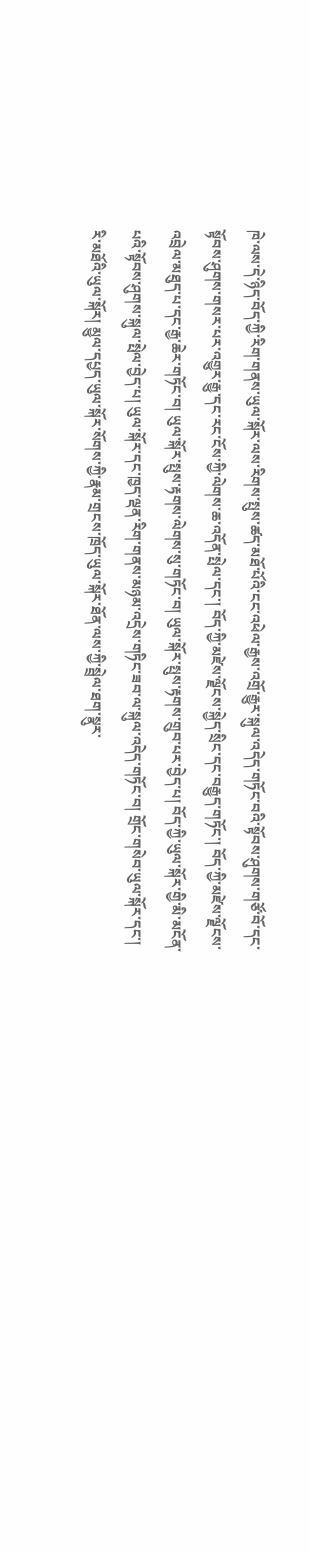ཁེ་ལས་དེ་ཉིད་བོད་ཀྱི་རིག་གནས་ཡུལ་སྐོར་ལས་རིགས་སྤུས་ཚད་མཐོ་པོའི་ངང་འཕེལ་རྒྱས་འགྲོ་རྒྱུར་སྐུལ་འདེད་གཏོང་བའི་སྟོབས་ཤུགས་གཙོ་བོ་དང་སྟོབས་ཤུགས་གསར་པར་འགྱུར་རྒྱུ་དང་རང་ངོས་ཀྱི་ལེགས་ཆ་འདོན་སྤེལ་དང་། བོད་ཀྱི་མཛེས་ལྗོངས་སྐྱེད་སྲིང་དང་བརྒྱུད་གཏོང་། བོད་ཀྱི་མཛེས་ལྗོངས་འབྲེལ་མཐུད་པ་དང་རྒྱ་ཆེར་གཏོང་བ། ཡུལ་སྐོར་སྤུས་རྟགས་ལེགས་སུ་གཏོང་བ། ཡུལ་སྐོར་སྤུས་རྟགས་གྲུབ་པར་བྱེད་པ། བོད་ཀྱི་ཡུལ་སྐོར་གྱི་མི་མངོན་པའི་སྟོབས་ཤུགས་སྐུལ་སྤེལ་བྱེད་པ། ཡུལ་སྐོར་དང་ཁྱད་ལྡན་རིག་གནས་མཉམ་འདྲེས་གཏིང་ཟབ་ལ་སྐུལ་འདེད་གཏོང་བ། གྲོང་གསེབ་ཡུལ་སྐོར་དང་། རི་མཐོའི་ཡུལ་སྐོར། མྱུལ་དཔྱད་ཡུལ་སྐོར་སོགས་ཀྱི་རྣམ་གྲངས་ཁྲོད་ཡུལ་སྐོར་ཐོན་ལས་ཀྱི་སྦྲེལ་ཐག་སྣུར་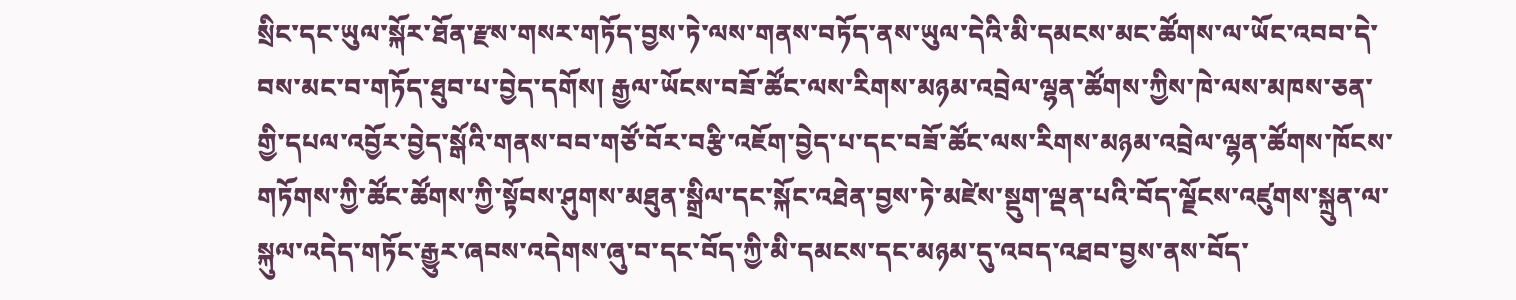སྲིང་དང་ཡུལ་སྐོར་ཐོན་རྫས་གསར་གཏོད་བྱས་ཏེ་ལས་གནས་བཏོད་ནས་ཡུལ་དེའི་མི་དམངས་མང་ཚོགས་ལ་ཡོང་འབབ་དེ་བས་མང་བ་གཏོད་ཐུབ་པ་བྱེད་དགོས། རྒྱལ་ཡོངས་བཟོ་ཚོང་ལས་རིགས་མཉམ་འབྲེལ་ལྷན་ཚོགས་ཀྱིས་ཁེ་ལས་མཁས་ཅན་གྱི་དཔལ་འབྱོར་བྱེད་སྒོའི་གནས་བབ་གཙོ་བོར་བརྩི་འཇོག་བྱེད་པ་དང་བཟོ་ཚོང་ལས་རིགས་མཉམ་འབྲེལ་ལྷན་ཚོགས་ཁོངས་གཏོགས་ཀྱི་ཚོང་ཚོགས་ཀྱི་སྟོབས་ཤུགས་མཐུན་སྒྲིལ་དང་སྐོང་འཐེན་བྱས་ཏེ་མཛེས་སྡུག་ལྡན་པའི་བོད་ལྗོངས་འཛུགས་སྐྲུན་ལ་སྐུལ་འདེད་གཏོང་རྒྱུར་ཞབས་འདེགས་ཞུ་བ་དང་བོད་ཀྱི་མི་དམངས་དང་མཉམ་དུ་འབད་འཐབ་བྱས་ནས་བོད་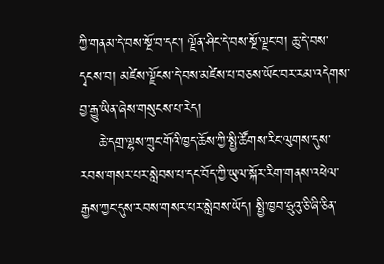ཀྱི་གནམ་དེ་བས་སྔོ་བ་དང་། ལྗོན་ཤིང་དེ་བས་སྔོ་ལྗང་བ། ཆུ་དེ་བས་དྭངས་བ། མཛེས་ལྗོངས་དེ་བས་མཛེས་པ་བཅས་ཡོང་བར་རམ་འདེགས་བྱ་རྒྱུ་ཡིན་ཞེས་གསུངས་པ་རེད།
    ཆེ་དགྲ་ལྷས་ཀྲུང་གོའི་ཁྱད་ཆོས་ཀྱི་སྤྱི་ཚོགས་རིང་ལུགས་དུས་རབས་གསར་པར་སླེབས་པ་དང་བོད་ཀྱི་ཡུལ་སྐོར་རིག་གནས་འཕེལ་རྒྱས་ཀྱང་དུས་རབས་གསར་པར་སླེབས་ཡོད། སྤྱི་ཁྱབ་ཧྲུའུ་ཅི་ཞི་ཅིན་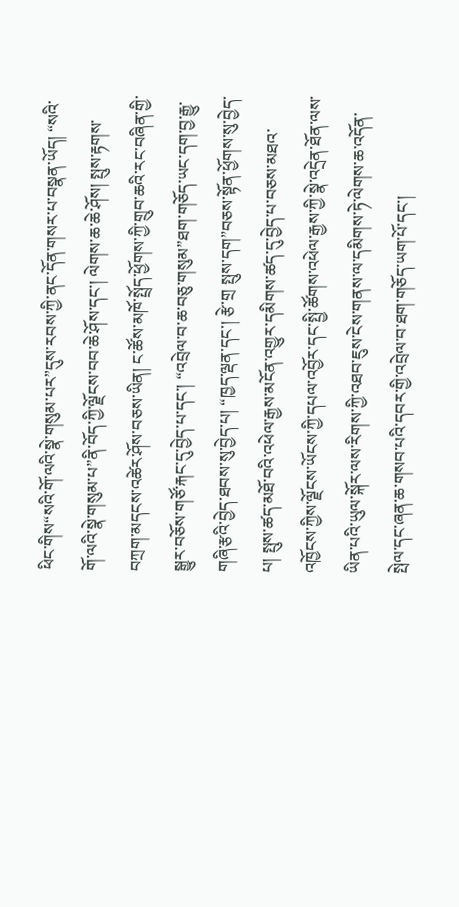ཕིང་གིས“སའི་གོ་ལའི་སྣེ་གསུམ་པར”དུས་རབས་ཀྱི་ནང་དོན་གསར་པ་བསྣན་ཡོད། “སའི་གོ་ལའི་སྣེ་གསུམ་པ”ནི་བོད་ཀྱི་ལྗོངས་བབ་ཆེ་ཤོས་དང་། ལེགས་ཆ་ཆེ་ཤོས། སྤུས་རྟགས་བཀྲག་མདངས་འཚེར་ཤོས་བཅས་ཡིན། ང་ཚོས་མཁོ་སྤྲོད་ཕྱོགས་ཀྱི་གྲུབ་ཆའི་རང་བཞིན་གྱི་སྒྱུར་བཅོས་གཙོ་རྐང་དུ་བྱེད་པ་དང་། “འབྲེལ་བ་ཆ་བཅུ་གསུམ”ཐག་གཅོད་ཡང་དག་བྱ་རྒྱུ་གཞི་རྩའི་བྱེད་ཐབས་སུ་བྱེད་པ། “ཁྱད་ལྡན་དང་། རྩེ་གྲ སྤུས་དག”བཅས་སྟོན་ཕྱོགས་སུ་བྱེད་པ། སྤུས་ཚད་མཐོ་བའི་འཕེལ་རྒྱས་མངོན་འགྱུར་དམིགས་ཚད་དུ་བྱེད་པ་བཅས་མཐའ་འཁྱོངས་ཀྱིས་ལྗོངས་ཡོངས་ཀྱི་དཔལ་འབྱོར་དང་སྤྱི་ཚོགས་འཕེལ་རྒྱས་ཀྱི་སྣེ་འདྲེན་ཐོན་ལས་ཡིན་པའི་ཡུལ་སྐོར་ལས་རིགས་ཀྱི་འཐབ་ཇུས་ངེས་གནས་ལ་དམིགས་ཏེ་ལེགས་ཆ་འདོན་སྤེལ་དང་ཞན་ཆ་གསབ་པའི་དབར་གྱི་འབྲེལ་བ་ཐག་གཅོད་ཡག་པོ་དང་།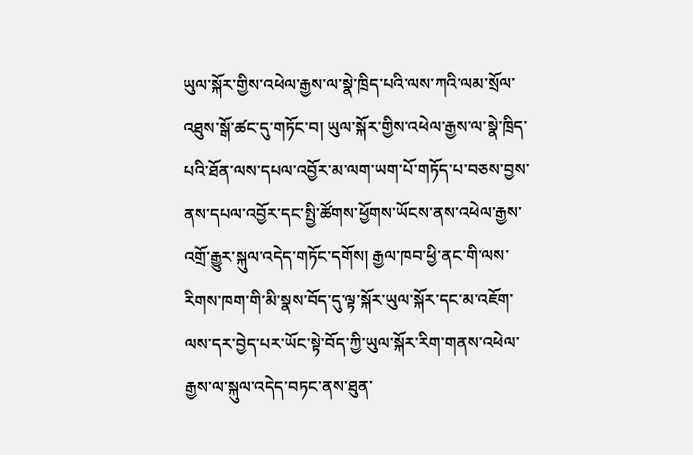ཡུལ་སྐོར་གྱིས་འཕེལ་རྒྱས་ལ་སྣེ་ཁྲིད་པའི་ལས་ཀའི་ལམ་སྲོལ་འཐུས་སྒོ་ཚང་དུ་གཏོང་བ། ཡུལ་སྐོར་གྱིས་འཕེལ་རྒྱས་ལ་སྣེ་ཁྲིད་པའི་ཐོན་ལས་དཔལ་འབྱོར་མ་ལག་ཡག་པོ་གཏོད་པ་བཅས་བྱས་ནས་དཔལ་འབྱོར་དང་སྤྱི་ཚོགས་ཕྱོགས་ཡོངས་ནས་འཕེལ་རྒྱས་འགྲོ་རྒྱུར་སྐུལ་འདེད་གཏོང་དགོས། རྒྱལ་ཁབ་ཕྱི་ནང་གི་ལས་རིགས་ཁག་གི་མི་སྣས་བོད་དུ་ལྟ་སྐོར་ཡུལ་སྐོར་དང་མ་འཇོག་ལས་དར་བྱེད་པར་ཡོང་སྟེ་བོད་ཀྱི་ཡུལ་སྐོར་རིག་གནས་འཕེལ་རྒྱས་ལ་སྐུལ་འདེད་བཏང་ནས་ཐུན་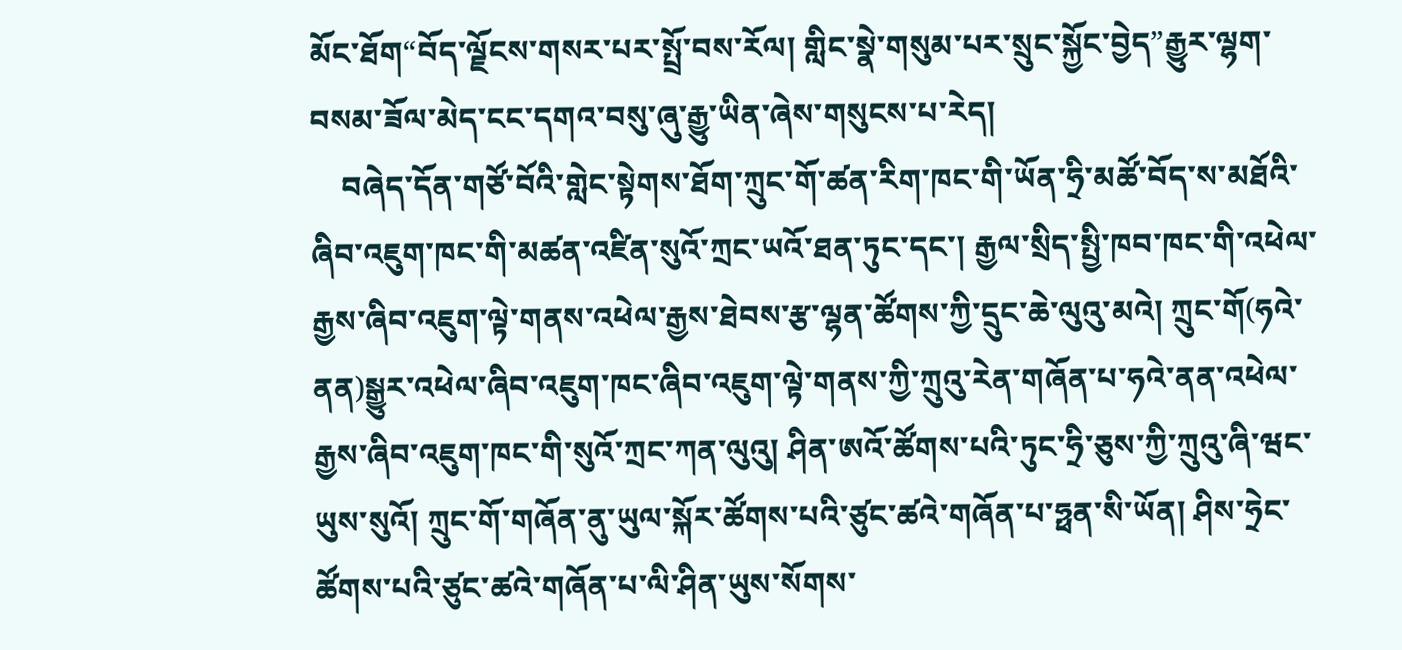མོང་ཐོག“བོད་ལྗོངས་གསར་པར་སྤྲོ་བས་རོལ། གླིང་སྣེ་གསུམ་པར་སྲུང་སྐྱོང་བྱེད”རྒྱུར་ལྷག་བསམ་ཟོལ་མེད་ངང་དགའ་བསུ་ཞུ་རྒྱུ་ཡིན་ཞེས་གསུངས་པ་རེད།
    བཞེད་དོན་གཙོ་བོའི་གླེང་སྟེགས་ཐོག་ཀྲུང་གོ་ཚན་རིག་ཁང་གི་ཡོན་ཧྲི་མཚོ་བོད་ས་མཐོའི་ཞིབ་འཇུག་ཁང་གི་མཚན་འཛིན་སུའོ་ཀྲང་ཡའོ་ཐན་ཏུང་དང་། རྒྱལ་སྲིད་སྤྱི་ཁབ་ཁང་གི་འཕེལ་རྒྱས་ཞིབ་འཇུག་ལྟེ་གནས་འཕེལ་རྒྱས་ཐེབས་རྩ་ལྷན་ཚོགས་ཀྱི་དྲུང་ཆེ་ལུའུ་མའེ། ཀྲུང་གོ(ཧའེ་ནན)སྒྱུར་འཕེལ་ཞིབ་འཇུག་ཁང་ཞིབ་འཇུག་ལྟེ་གནས་ཀྱི་ཀྲུའུ་རེན་གཞོན་པ་ཧའེ་ནན་འཕེལ་རྒྱས་ཞིབ་འཇུག་ཁང་གི་སུའོ་ཀྲང་ཀན་ལུའུ། ཤིན་ཨའོ་ཚོགས་པའི་ཏུང་ཧྲི་ཅུས་ཀྱི་ཀྲུའུ་ཞི་ཝང་ཡུས་སུའོ། ཀྲུང་གོ་གཞོན་ནུ་ཡུལ་སྐོར་ཚོགས་པའི་ཙུང་ཚའེ་གཞོན་པ་ཧྥན་སི་ཡོན། ཤིས་ཧྲེང་ཚོགས་པའི་ཙུང་ཚའེ་གཞོན་པ་ལི་ཤིན་ཡུས་སོགས་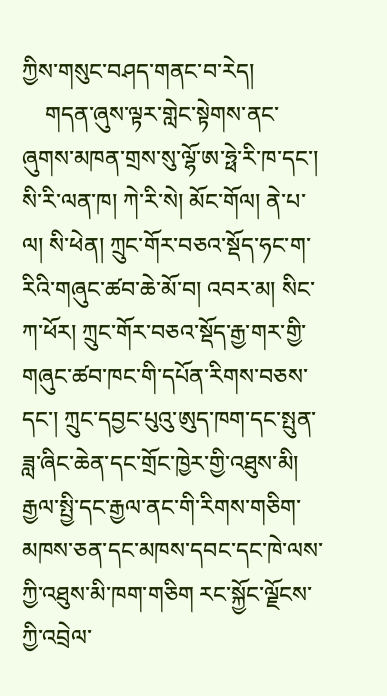ཀྱིས་གསུང་བཤད་གནང་བ་རེད།
    གདན་ཞུས་ལྟར་གླེང་སྟེགས་ནང་ཞུགས་མཁན་གྲས་སུ་ལྷོ་ཨ་ཧྥེ་རི་ཁ་དང་། སི་རི་ལན་ཁ། ཀེ་རི་སེ། མོང་གོལ། ནེ་པ་ལ། སི་ཕེན། ཀྲུང་གོར་བཅའ་སྡོད་ཧང་ག་རིའི་གཞུང་ཚབ་ཆེ་མོ་བ། འབར་མ། སིང་ཀ་ཕོར། ཀྲུང་གོར་བཅའ་སྡོད་རྒྱ་གར་གྱི་གཞུང་ཚབ་ཁང་གི་དཔོན་རིགས་བཅས་དང་། ཀྲུང་དབྱང་པུའུ་ཨུད་ཁག་དང་སྤུན་ཟླ་ཞིང་ཆེན་དང་གྲོང་ཁྱེར་གྱི་འཐུས་མི། རྒྱལ་སྤྱི་དང་རྒྱལ་ནང་གི་རིགས་གཅིག་མཁས་ཅན་དང་མཁས་དབང་དང་ཁེ་ལས་ཀྱི་འཐུས་མི་ཁག་གཅིག རང་སྐྱོང་ལྗོངས་ཀྱི་འབྲེལ་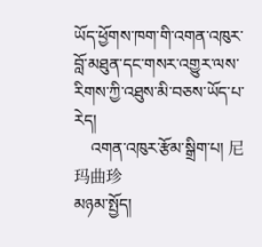ཡོད་ཕྱོགས་ཁག་གི་འགན་འཁུར་བློ་མཐུན་དང་གསར་འགྱུར་ལས་རིགས་ཀྱི་འཐུས་མི་བཅས་ཡོད་པ་རེད།
    འགན་འཁུར་རྩོམ་སྒྲིག་པ། 尼玛曲珍
མཉམ་སྤྱོད།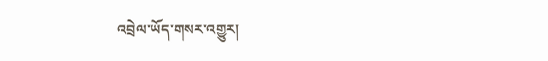འབྲེལ་ཡོད་གསར་འགྱུར།